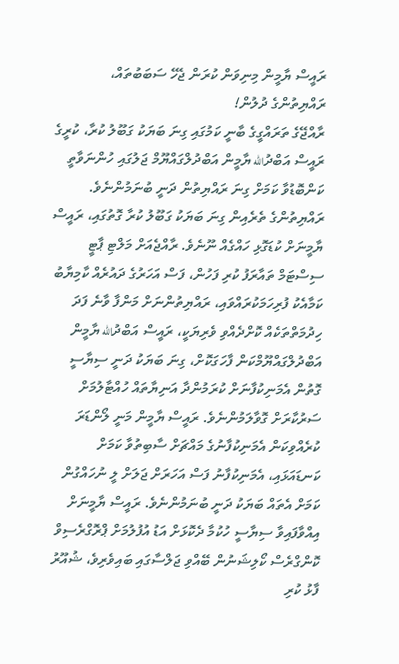ރައީސް ޔާމީން މިނިވަން ކުރަން ޖެހޭ ސަބަބުތައް، ރައްޔިތުންގެ ދުލުން!
ރާއްޖޭގެ ތަރައްގީގެ ބާނީ ކަމުގައި ގިނަ ބަޔަކު ގަބޫލު ކުރާ، ކުރީގެ ރައީސް އަބްދުالله ޔާމީން އަބްދުލްގައްޔޫމް ޖަލުގައި ހުންނަވާތީ ކަންބޮޑުވާ ކަމަށް ގިނަ ރައްޔިތުން ދަނީ ބުނަމުންނެވެ. ރައްޔިތުންގެ ތެރެއިން ގިނަ ބަޔަކު ގަބޫލު ކުރާ ގޮތުގައި، ރައީސް ޔާމީނަށް ކުޑަގޮޅި ހައްގެއް ނޫނެވެ. ރާއްޖެއަށް މަލްޓި ޕާޓީ ސިސްޓަމް ތައާރަފު ކުރި ފަހުން، ފަސް އަހަރުގެ ދައުރެއް ކާމިޔާބު ކަމާއެކު ފުރިހަމަކުރައްވައި، ރައްޔިތުންނަށް މަންފާ ވާނެ ފަދަ ހިދުމަތްތަކެއް ކޮށްދެއްވި ވެރިޔަކީ، ރައީސް އަބްދުالله ޔާމީން އަބްދުލްގައްޔޫމްކަން ފާހަގަކޮށް، ގިނަ ބަޔަކު ދަނީ ސިޔާސީ ގޮތުން އެމަނިކުފާނަށް ކުރަމުންދާ އަނިޔާތައް ހުއްޓާލުމަށް ސަރުކާރަށް ގޮވާލަމުންނެވެ. ރައީސް ޔާމީން މަނީ ލޯންޑަރަ ކުރެއްވިކަން އެމަނިކުފާނުގެ މައްޗަށް ސާބިތުވާ ކަމަށް ކަނޑައަޅައި، އެމަނިކުފާނު ފަސް އަހަރަށް ޖަލަށް ލީ ނުހައްގުން ކަމަށް އެތައް ބަޔަކު ދަނީ ބުނަމުންނެވެ. ރައީސް ޔާމީނަށް އިއްވާފައިވާ ސިޔާސީ ހުކުމާ ދެކޮޅަށް އަޑު އުފުލުމަށް ޕްރޮގްރެސިވް ކޮންގްރެސް ކޯލިޝަނުން ބޭއްވި ޖަލްސާގައި ބައިވެރިވެ، ޝުއޫރު ފާޅު ކުރި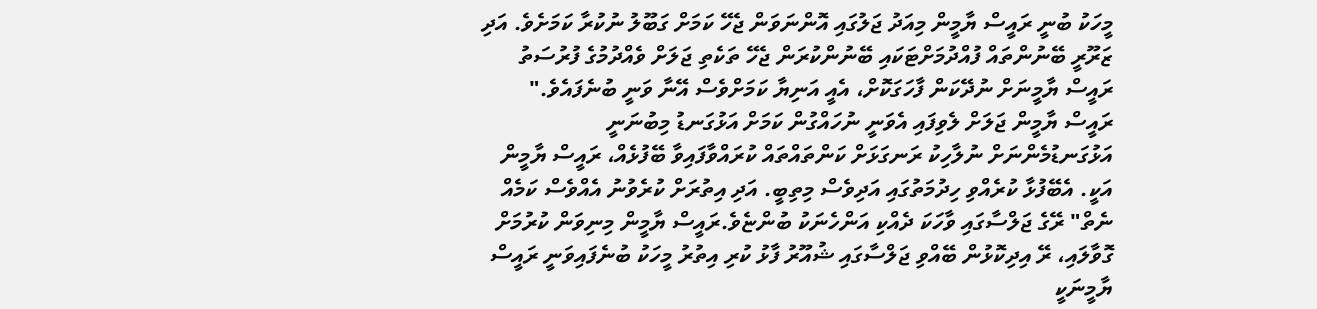މީހަކު ބުނީ ރައީސް ޔާމީން މިއަދު ޖަލުގައި އޮންނަވަން ޖެހޭ ކަމަށް ގަބޫލު ނުކުރާ ކަމަށެވެ. އަދި ޒަރޫރީ ބޭނުންތައް ފުއްދުމަށްޓަކައި ބޭނުންކުރަން ޖެހޭ ތަކެތި ޖަލަށް ވެއްދުމުގެ ފުރުސަތު ރައީސް ޔާމީނަށް ނުދޭކަން ފާހަގަކޮށް، އެއީ އަނިޔާ ކަމަށްވެސް އޭނާ ވަނީ ބުނެފައެވެ." ރައީސް ޔާމީން ޖަލަށް ލެވިފައި އެވަނީ ނުހައްގުން ކަމަށް އަޅުގަނޑު މިބުނަނީ އަޅުގަނޑުމެންނަށް ނުލާހިކު ރަނގަޅަށް ކަންތައްތައް ކުރައްވާފައިވާ ބޭފުޅެއް، ރައީސް ޔާމީން އަކީ. އެބޭފުޅާ ކުރެއްވި ހިދުމަތުގައި އަދިވެސް މިތިބީ. އަދި އިތުރަށް ކުރެވުނު އެއްވެސް ކަމެއް ނެތް" ރޭގެ ޖަލްސާގައި ވާހަކަ ދެއްކި އަންހެނަކު ބުންޏެވެ.ރައީސް ޔާމީން މިނިވަން ކުރުމަށް ގޮވާލައި، ރޭ އިދިކޮޅުން ބޭއްވި ޖަލްސާގައި ޝުއޫރު ފާޅު ކުރި އިތުރު މީހަކު ބުނެފައިވަނީ ރައީސް ޔާމީނަކީ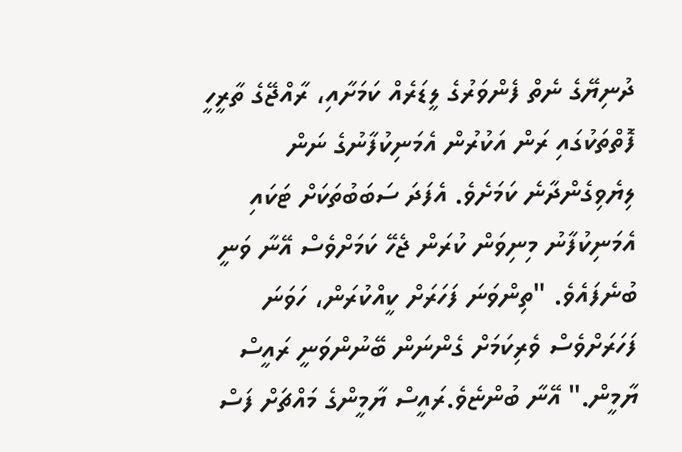ދުނިޔޭގެ ނެތް ފެންވަރުގެ ލީޑަރެއް ކަމަށާއި، ރާއްޖޭގެ ތާރީހީ ފޮތްތަކުގައި ރަން އަކުރުން އެމަނިކުފާނުގެ ނަން ލިޔެވިގެންދާނެ ކަމަށެވެ. އެފަދަ ސަބަބުތަކަށް ޓަކައި އެމަނިކުފާނު މިނިވަން ކުރަން ޖެހޭ ކަމަށްވެސް އޭނާ ވަނީ ބުނެފައެވެ. "ތިންވަނަ ފަހަރަށް ކީއްކުރަން، ހަވަނަ ފަހަރަށްވެސް ވެރިކަމަށް ގެންނަން ބޭނުންވަނީ ރައީސް ޔާމީން." އޭނާ ބުންޏެވެ.ރައީސް ޔާމީންގެ މައްޗަށް ފަސް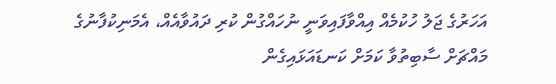އަހަރުގެ ޖަލު ހުކުމެއް އިއްވާފައިވަނީ ނުހައްގުން ކުރި ދައުވާއެއް، އެމަނިކުފާނުގެ މައްޗަށް ސާބިތުވާ ކަމަށް ކަނޑައަޅައިގެން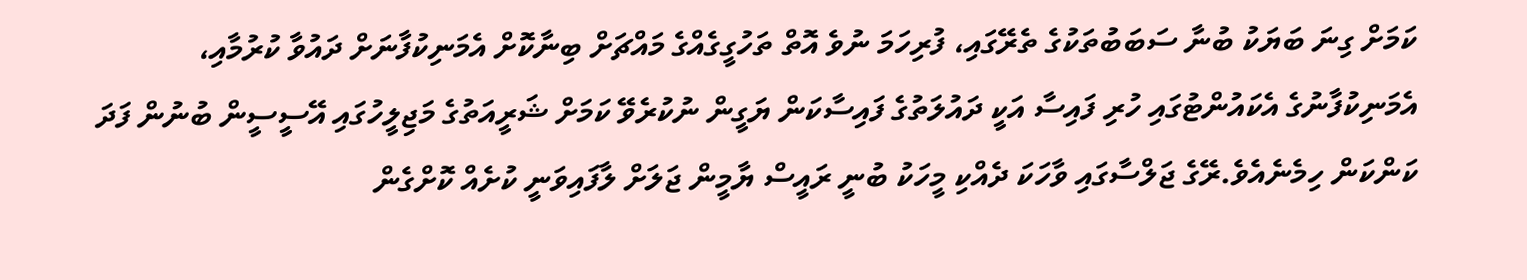ކަމަށް ގިނަ ބަޔަކު ބުނާ ސަބަބުތަކުގެ ތެރޭގައި، ފުރިހަމަ ނުވެ އޮތް ތަހުގީގެއްގެ މައްޗަށް ބިނާކޮށް އެމަނިކުފާނަށް ދައުވާ ކުރުމާއި، އެމަނިކުފާނުގެ އެކައުންޓުގައި ހުރި ފައިސާ އަކީ ދައުލަތުގެ ފައިސާކަން ޔަގީން ނުކުރެވޭ ކަމަށް ޝަރީއަތުގެ މަޖިލީހުގައި އޭސީސީން ބުނުން ފަދަ ކަންކަން ހިމެނެއެވެ.ރޭގެ ޖަލްސާގައި ވާހަކަ ދެއްކި މީހަކު ބުނީ ރައީސް ޔާމީން ޖަލަށް ލާފައިވަނީ ކުށެއް ކޮށްގެން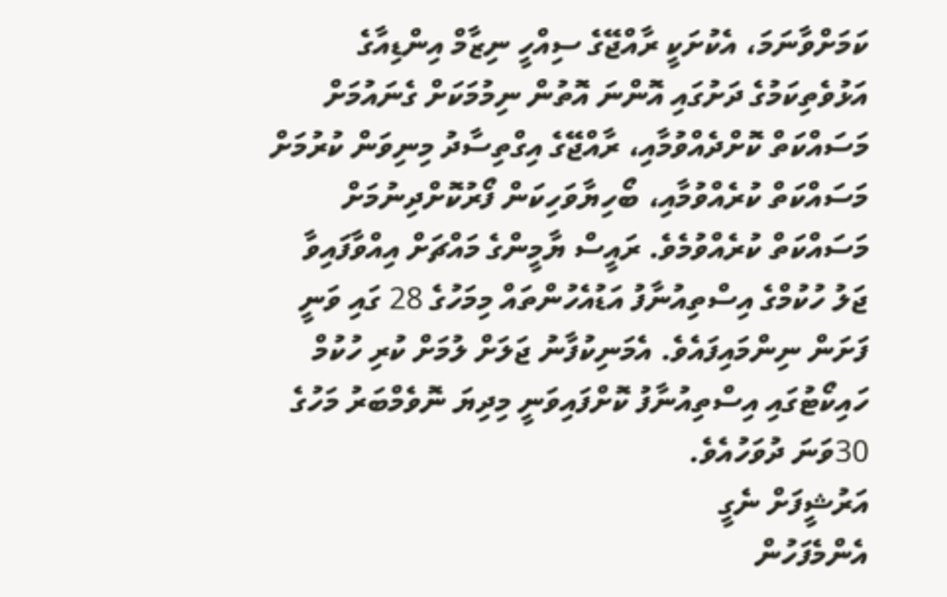ކަމަށްވާނަމަ، އެކުށަކީ ރާއްޖޭގެ ސިއްހީ ނިޒާމް އިންޑިއާގެ އަޅުވެތިކަމުގެ ދަށުގައި އޮންނަ އޮތުން ނިމުމަކަށް ގެނައުމަށް މަސައްކަތް ކޮށްދެއްވުމާއި، ރާއްޖޭގެ އިގްތިސާދު މިނިވަން ކުރުމަށް މަސައްކަތް ކުރެއްވުމާއި، ބޯހިޔާވަހިކަން ފޯރުކޮށްދިނުމަށް މަސައްކަތް ކުރެއްވުމެވެ. ރައީސް ޔާމީންގެ މައްޗަށް އިއްވާފައިވާ ޖަލު ހުކުމްގެ އިސްތިއުނާފު އަޑުއެހުންތައް މިމަހުގެ 28 ގައި ވަނީ ފަށަން ނިންމައިފައެވެ. އެމަނިކުފާނު ޖަލަށް ލުމަށް ކުރި ހުކުމް ހައިކޯޓުގައި އިސްތިއުނާފު ކޮށްފައިވަނީ މިދިޔަ ނޮވެމްބަރު މަހުގެ 30ވަނަ ދުވަހުއެވެ.
އަރުޝީފަށް ނެގީ
އެންމެފަހުން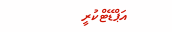އަޕްޑޭޓްކުރީ